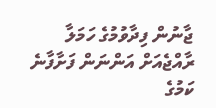ޖާނުން ފިދާވުމުގެ ހަމަލާ ރާއްޖެއަށް އަންނަން ފަށާފާނެ ކަމުގެ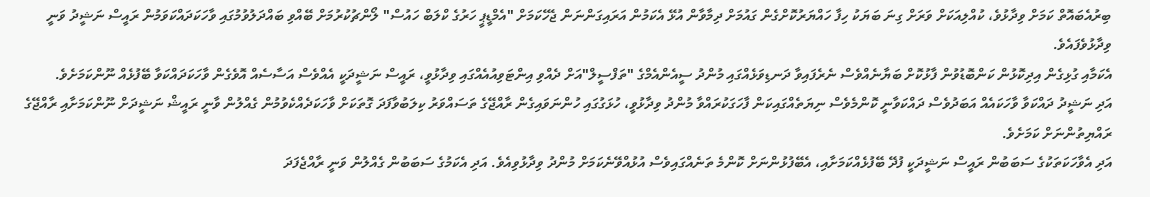ބިރުއެބައޮތް ކަމަށް ވިދާޅުވެ، ކުއްލިއަކަށް ވަރަށް ގިނަ ބަޔަކު ހިފާ ހައްޔަރުކޮށްގެން ގައުމަށް ދިމާވާން އުޅޭ އެކަމުން އަރައިގަންނަން ޖެހޭކަމަށް "އެމްޑީޕީ ހަރުގެ ކްލަބް ހައުސް" ލޯންޗުކުރުމަށް ބޭއްވި ބައްދަލުވުމުގައި ވާހަކަދައްކަވަމުން ރައީސް ނަޝީދު ވަނީ ވިދާޅުވެފައެވެ.
އެކަމާއި ގުޅިގެން އިދިކޮޅުން ކަންބޮޑުވުން ފާޅުކޮށް ބަޔާނެއްވެސް ނެރެފައިވާ ދަނޑިވަޅެއްގައި މުންދު ސީއެންއެމްގެ "ތަފްސީލް"އަށް ދެއްވި އިންޓަވިއުއެއްގައި ވިދާޅުވީ، ރައީސް ނަޝީދަކީ އެއްވެސް އަސާސެއް އޮވެގެން ވާހަކަދައްކަވާ ބޭފުޅެއް ނޫންކަމަށެވެ.
އަދި ނަޝީދު ދައްކަވާ ވާހަކައެއް އަބަދުވެސް ދައްކަވާނީ ކޮންމެވެސް ނިޔަތެއްގައިކަން ފާހަގަކުރައްވާ މުންދު ވިދާޅުވީ، ހުޅަގުގައި ހުންނަވައިގެން ރާއްޖޭގެ ތަސައްވަރު ކިލަބުވާފަދަ ގޮތަކަށް ވާހަކަދެއްކެވުމުން ގެއްލުން ވާނީ ރައީޝް ނަޝީދަށް ނޫންކަމަށާއި ރާއްޖޭގެ ރައްޔިތުންނަށް ކަމަށެވެ.
އަދި އެވާހަކަތަކުގެ ސަބަބުން ރައީސް ނަޝީދަކީ ފުދޭ ބޭފުޅެއްކަމަށާއި، އެބޭފުޅުންނަށް ކޮންމެ ތަނެއްގައިވެސް އުޅުއްވޭނެކަމަށް މުންދު ވިދާޅުވިއެވެ. އަދި އެކަމުގެ ސަބަބުން ގެއްލުން ވަނީ ރާއްޖެފަދަ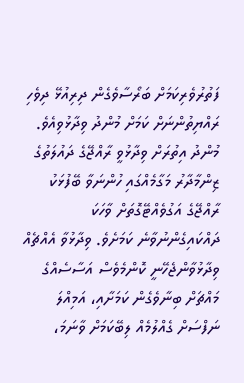ފަތުރުވެރިކަމަށް ބަރޯސާވެގެން ދިރިއުޅޭ ދިވެހި ރައްޔިތުންނަށް ކަމަށް މުންދު ވިދާޅުވިއެވެ.
މުންދު އިތުރަށް ވިދާޅުވީ ރާއްޖޭގެ ދައުލަތުގެ ޒިންމާދާރު މަގާމެއްގައި ހުންނަވާ ބޭފުޅަކު ރާއްޖޭގެ އަގުވެއްޓޭގޮތަށް ވާހަކަ ދައްކައިގެންނުވާނެ ކަމަށެވެ. ވިދާޅުވާ އެއްޗެއް ވިދާޅުވާންޖެހޭނީ ކޮންމެވެސް އަސާސެއްގެ މައްޗަށް ބިނާވެގެން ކަމަށާއި، އަމިއްލަ ނަފްސަށް ގެއްލުމެއް ލިބޭކަމަށް ވާނަމަ،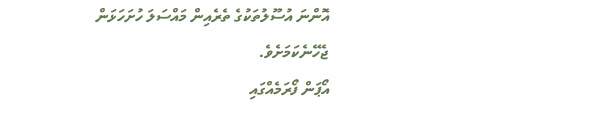އޮންނަ އުސޫލުތަކުގެ ތެރެއިން މައްސަލަ ހުށަހަޅަން ޖެހޭނެކަމަށެވެ.
އޯޕަން ފޯރަމެއްގައި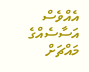އެއްވެސް އަސާސެއްގެ މައްޗަށް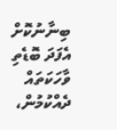ބިނާނުކޮށް އެފަދަ ބޮޑެތި ވާހަކަތައް ދެއްކުމުން،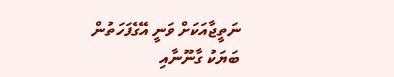ނަތީޖާއަކަށް ވަނީ އޭގެފަހަތުން ބަޔަކު ގާނޫނާއި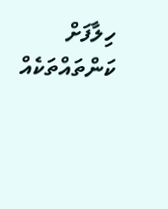ހިލާފަށް ކަންތައްތަކެއް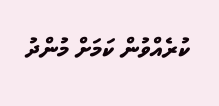ކުރެއްވުން ކަމަށް މުންދު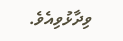ވިދާޅުވިއެވެ.